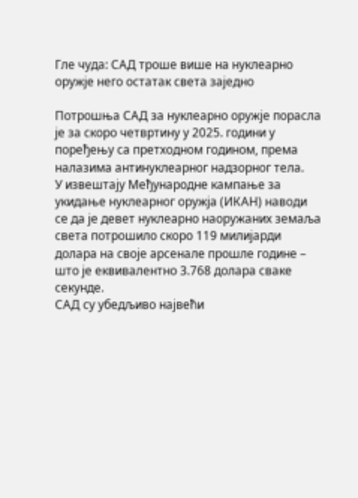Гле чуда: САД троше више на нуклеарно оружје него остатак света заједно

Потрошња САД за нуклеарно оружје порасла је за скоро четвртину у 2025. години у поређењу са претходном годином, према налазима антинуклеарног надзорног тела.
У извештају Међународне кампање за укидање нуклеарног оружја (ИКАН) наводи се да је девет нуклеарно наоружаних земаља света потрошило скоро 119 милијарди долара на своје арсенале прошле године – што је еквивалентно 3.768 долара сваке секунде.
САД су убедљиво највећи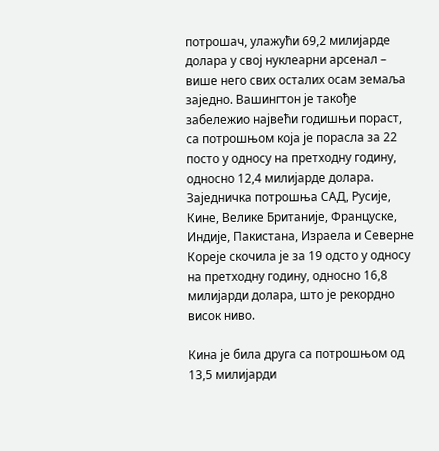потрошач, улажући 69,2 милијарде долара у свој нуклеарни арсенал – више него свих осталих осам земаља заједно. Вашингтон је такође забележио највећи годишњи пораст, са потрошњом која је порасла за 22 посто у односу на претходну годину, односно 12,4 милијарде долара.
Заједничка потрошња САД, Русије, Кине, Велике Британије, Француске, Индије, Пакистана, Израела и Северне Кореје скочила је за 19 одсто у односу на претходну годину, односно 16,8 милијарди долара, што је рекордно висок ниво.

Кина је била друга са потрошњом од 13,5 милијарди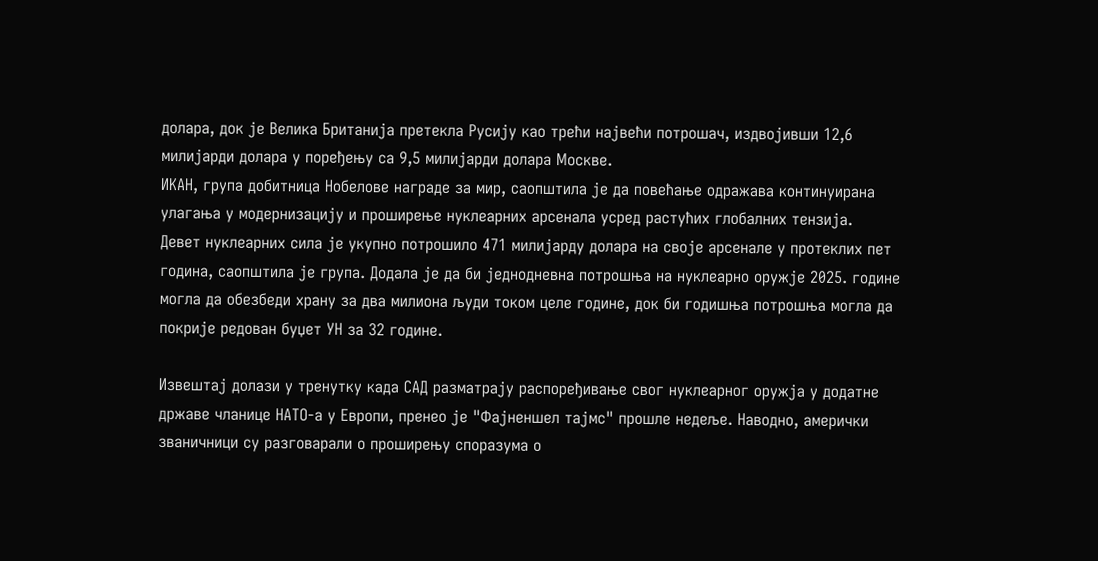долара, док је Велика Британија претекла Русију као трећи највећи потрошач, издвојивши 12,6 милијарди долара у поређењу са 9,5 милијарди долара Москве.
ИКАН, група добитница Нобелове награде за мир, саопштила је да повећање одражава континуирана улагања у модернизацију и проширење нуклеарних арсенала усред растућих глобалних тензија.
Девет нуклеарних сила је укупно потрошило 471 милијарду долара на своје арсенале у протеклих пет година, саопштила је група. Додала је да би једнодневна потрошња на нуклеарно оружје 2025. године могла да обезбеди храну за два милиона људи током целе године, док би годишња потрошња могла да покрије редован буџет УН за 32 године.

Извештај долази у тренутку када САД разматрају распоређивање свог нуклеарног оружја у додатне државе чланице НАТО-а у Европи, пренео је "Фајненшел тајмс" прошле недеље. Наводно, амерички званичници су разговарали о проширењу споразума о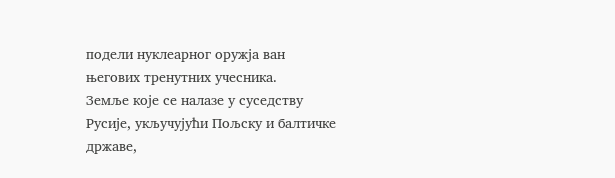подели нуклеарног оружја ван његових тренутних учесника.
Земље које се налазе у суседству Русије, укључујући Пољску и балтичке државе,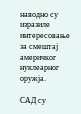наводно су изразиле интересовање за смештај америчког нуклеарног оружја.

САД су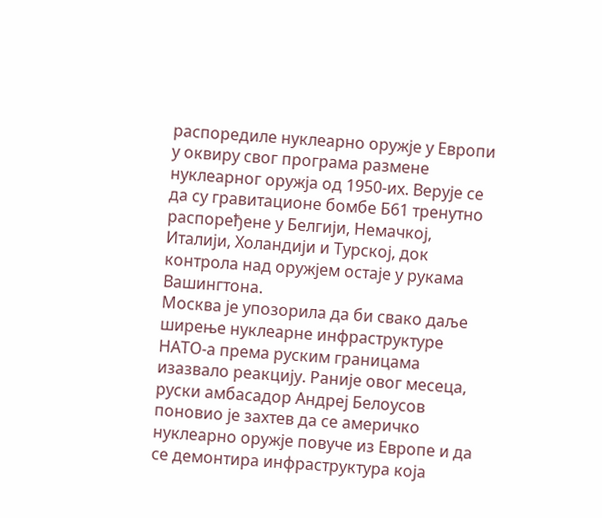распоредиле нуклеарно оружје у Европи у оквиру свог програма размене нуклеарног оружја од 1950-их. Верује се да су гравитационе бомбе Б61 тренутно распоређене у Белгији, Немачкој, Италији, Холандији и Турској, док контрола над оружјем остаје у рукама Вашингтона.
Москва је упозорила да би свако даље ширење нуклеарне инфраструктуре НАТО-а према руским границама изазвало реакцију. Раније овог месеца, руски амбасадор Андреј Белоусов поновио је захтев да се америчко нуклеарно оружје повуче из Европе и да се демонтира инфраструктура која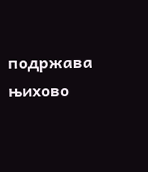подржава њихово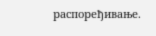распоређивање.